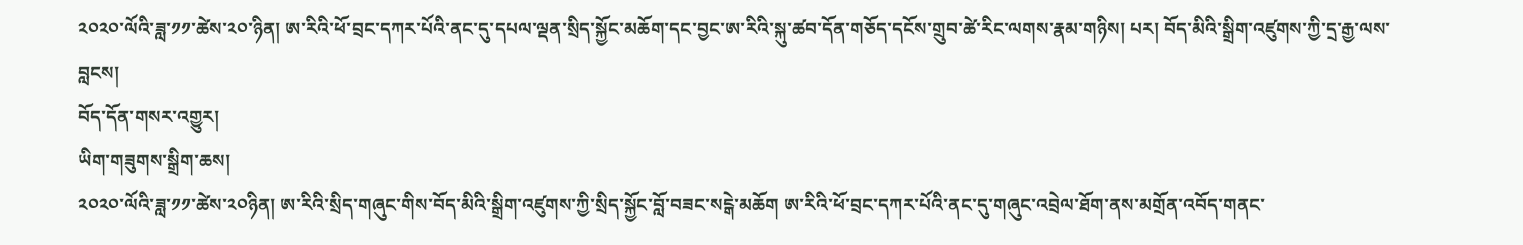༢༠༢༠་ལོའི་ཟླ་༡༡་ཚེས་༢༠་ཉིན། ཨ་རིའི་ཕོ་བྲང་དཀར་པོའི་ནང་དུ་དཔལ་ལྡན་སྲིད་སྐྱོང་མཆོག་དང་བྱང་ཨ་རིའི་སྐུ་ཚབ་དོན་གཅོད་དངོས་གྲུབ་ཚེ་རིང་ལགས་རྣམ་གཉིས། པར། བོད་མིའི་སྒྲིག་འཛུགས་ཀྱི་དྲ་རྒྱ་ལས་བླངས།
བོད་དོན་གསར་འགྱུར།
ཡིག་གཟུགས་སྒྲིག་ཆས།
༢༠༢༠་ལོའི་ཟླ་༡༡་ཚེས་༢༠ཉིན། ཨ་རིའི་སྲིད་གཞུང་གིས་བོད་མིའི་སྒྲིག་འཛུགས་ཀྱི་སྲིད་སྐྱོང་བློ་བཟང་སངྒེ་མཆོག ཨ་རིའི་ཕོ་བྲང་དཀར་པོའི་ནང་དུ་གཞུང་འབྲེལ་ཐོག་ནས་མགྲོན་འབོད་གནང་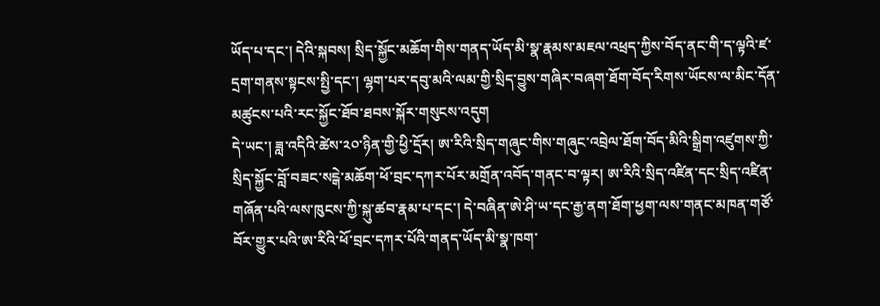ཡོད་པ་དང་། དེའི་སྐབས། སྲིད་སྐྱོང་མཆོག་གིས་གནད་ཡོད་མི་སྣ་རྣམས་མཇལ་འཕྲད་ཀྱིས་བོད་ནང་གི་ད་ལྟའི་ཛ་དྲག་གནས་སྟངས་སྤྱི་དང་། ལྷག་པར་དབུ་མའི་ལམ་གྱི་སྲིད་བྱུས་གཞིར་བཞག་ཐོག་བོད་རིགས་ཡོངས་ལ་མིང་དོན་མཚུངས་པའི་རང་སྐྱོང་ཐོབ་ཐབས་སྐོར་གསུངས་འདུག
དེ་ཡང་། ཟླ་འདིའི་ཚེས་༢༠་ཉིན་གྱི་ཕྱི་དྲོར། ཨ་རིའི་སྲིད་གཞུང་གིས་གཞུང་འབྲེལ་ཐོག་བོད་མིའི་སྒྲིག་འཛུགས་ཀྱི་སྲིད་སྐྱོང་བློ་བཟང་སངྒེ་མཆོག་ཕོ་བྲང་དཀར་པོར་མགྲོན་འབོད་གནང་བ་ལྟར། ཨ་རིའི་སྲིད་འཛིན་དང་སྲིད་འཛིན་གཞོན་པའི་ལས་ཁུངས་ཀྱི་སྐུ་ཚབ་རྣམ་པ་དང་། དེ་བཞིན་ཨེ་ཤི་ཡ་དང་རྒྱ་ནག་ཐོག་ཕྱག་ལས་གནང་མཁན་གཙོ་བོར་གྱུར་པའི་ཨ་རིའི་ཕོ་བྲང་དཀར་པོའི་གནད་ཡོད་མི་སྣ་ཁག་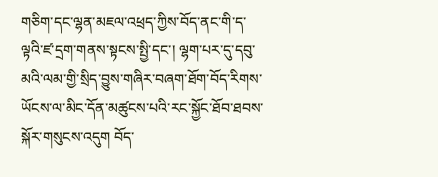གཅིག་དང་ལྷན་མཇལ་འཕྲད་ཀྱིས་བོད་ནང་གི་ད་ལྟའི་ཛ་དྲག་གནས་སྟངས་སྤྱི་དང་། ལྷག་པར་དུ་དབུ་མའི་ལམ་གྱི་སྲིད་བྱུས་གཞིར་བཞག་ཐོག་བོད་རིགས་ཡོངས་ལ་མིང་དོན་མཚུངས་པའི་རང་སྐྱོང་ཐོབ་ཐབས་སྐོར་གསུངས་འདུག བོད་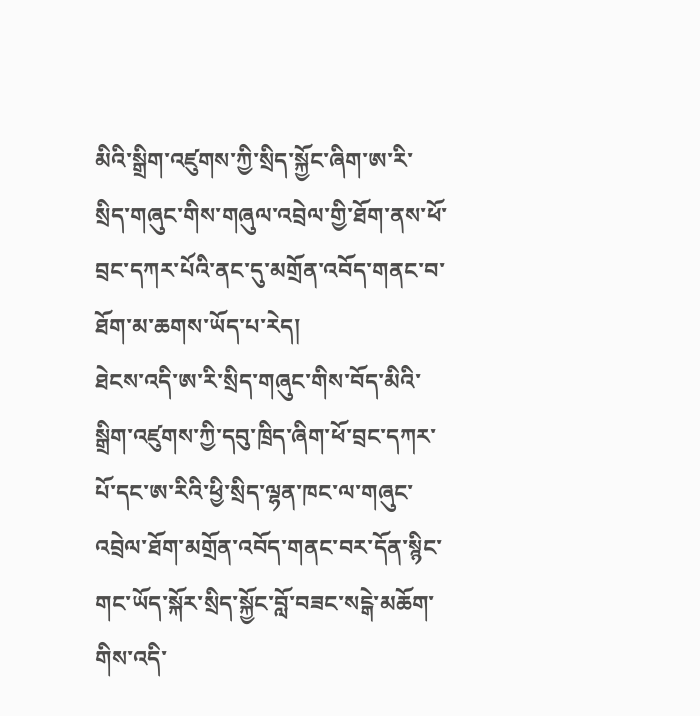མིའི་སྒྲིག་འཛུགས་ཀྱི་སྲིད་སྐྱོང་ཞིག་ཨ་རི་སྲིད་གཞུང་གིས་གཞུལ་འབྲེལ་གྱི་ཐོག་ནས་ཕོ་བྲང་དཀར་པོའི་ནང་དུ་མགྲོན་འབོད་གནང་བ་ཐོག་མ་ཆགས་ཡོད་པ་རེད།
ཐེངས་འདི་ཨ་རི་སྲིད་གཞུང་གིས་བོད་མིའི་སྒྲིག་འཛུགས་ཀྱི་དབུ་ཁྲིད་ཞིག་ཕོ་བྲང་དཀར་པོ་དང་ཨ་རིའི་ཕྱི་སྲིད་ལྷན་ཁང་ལ་གཞུང་འབྲེལ་ཐོག་མགྲོན་འབོད་གནང་བར་དོན་སྙིང་གང་ཡོད་སྐོར་སྲིད་སྐྱོང་བློ་བཟང་སངྒེ་མཆོག་གིས་འདི་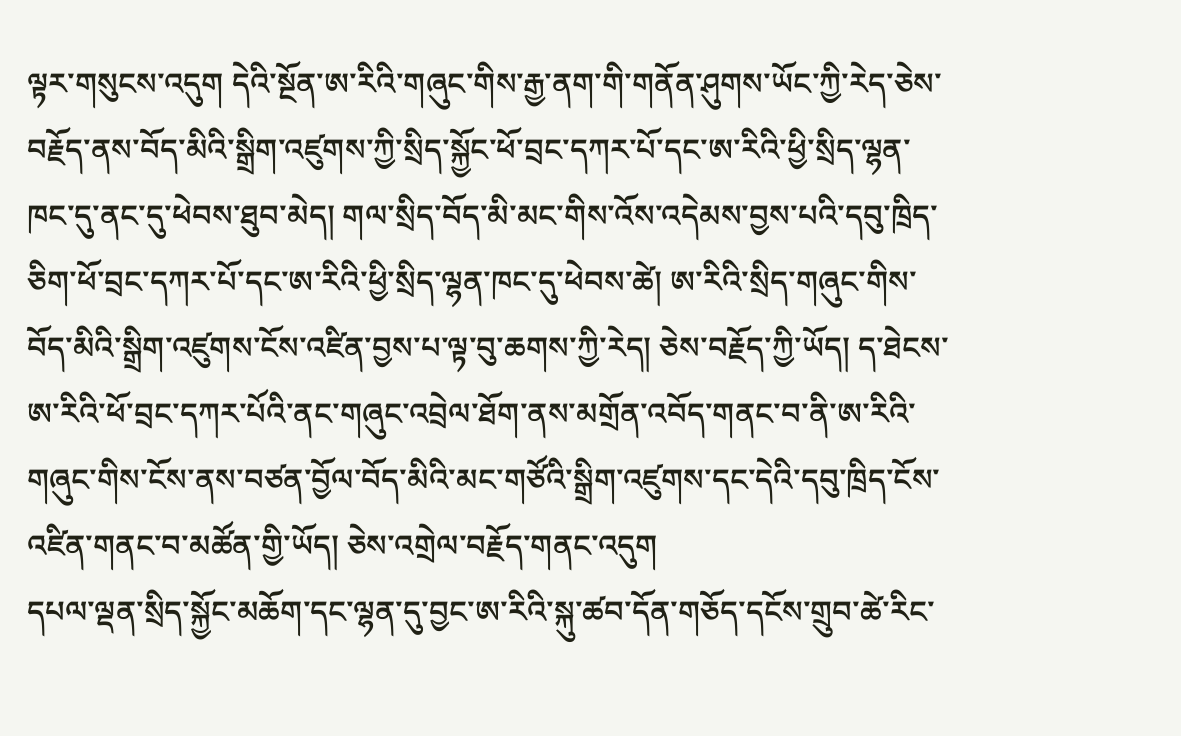ལྟར་གསུངས་འདུག དེའི་སྔོན་ཨ་རིའི་གཞུང་གིས་རྒྱ་ནག་གི་གནོན་ཤུགས་ཡོང་ཀྱི་རེད་ཅེས་བརྗོད་ནས་བོད་མིའི་སྒྲིག་འཛུགས་ཀྱི་སྲིད་སྐྱོང་ཕོ་བྲང་དཀར་པོ་དང་ཨ་རིའི་ཕྱི་སྲིད་ལྷན་ཁང་དུ་ནང་དུ་ཕེབས་ཐུབ་མེད། གལ་སྲིད་བོད་མི་མང་གིས་འོས་འདེམས་བྱས་པའི་དབུ་ཁྲིད་ཅིག་ཕོ་བྲང་དཀར་པོ་དང་ཨ་རིའི་ཕྱི་སྲིད་ལྷན་ཁང་དུ་ཕེབས་ཚེ། ཨ་རིའི་སྲིད་གཞུང་གིས་བོད་མིའི་སྒྲིག་འཛུགས་ངོས་འཛིན་བྱས་པ་ལྟ་བུ་ཆགས་ཀྱི་རེད། ཅེས་བརྗོད་ཀྱི་ཡོད། ད་ཐེངས་ཨ་རིའི་ཕོ་བྲང་དཀར་པོའི་ནང་གཞུང་འབྲེལ་ཐོག་ནས་མགྲོན་འབོད་གནང་བ་ནི་ཨ་རིའི་གཞུང་གིས་ངོས་ནས་བཙན་བྱོལ་བོད་མིའི་མང་གཙོའི་སྒྲིག་འཛུགས་དང་དེའི་དབུ་ཁྲིད་ངོས་འཛིན་གནང་བ་མཚོན་གྱི་ཡོད། ཅེས་འགྲེལ་བརྗོད་གནང་འདུག
དཔལ་ལྡན་སྲིད་སྐྱོང་མཆོག་དང་ལྷན་དུ་བྱང་ཨ་རིའི་སྐུ་ཚབ་དོན་གཅོད་དངོས་གྲུབ་ཚེ་རིང་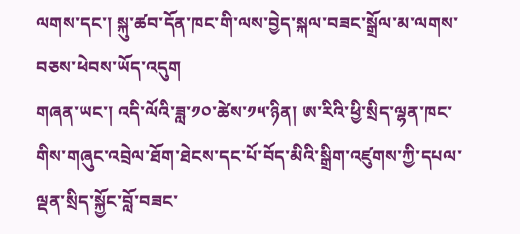ལགས་དང་། སྐུ་ཚབ་དོན་ཁང་གི་ལས་བྱེད་སྐལ་བཟང་སྒྲོལ་མ་ལགས་བཅས་ཕེབས་ཡོད་འདུག
གཞན་ཡང་། འདི་ལོའི་ཟླ་༡༠་ཚེས་༡༥་ཉིན། ཨ་རིའི་ཕྱི་སྲིད་ལྷན་ཁང་གིས་གཞུང་འབྲེལ་ཐོག་ཐེངས་དང་པོ་བོད་མིའི་སྒྲིག་འཛུགས་ཀྱི་དཔལ་ལྡན་སྲིད་སྐྱོང་བློ་བཟང་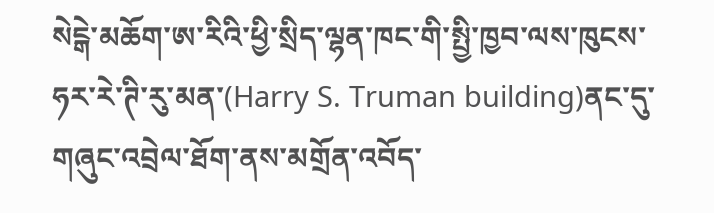སེངྒེ་མཆོག་ཨ་རིའི་ཕྱི་སྲིད་ལྷན་ཁང་གི་སྤྱི་ཁྱབ་ལས་ཁུངས་ཧར་རེ་ཊི་རུ་མན་(Harry S. Truman building)ནང་དུ་གཞུང་འབྲེལ་ཐོག་ནས་མགྲོན་འབོད་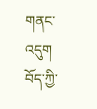གནང་འདུག
བོད་ཀྱི་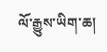ལོ་རྒྱུས་ཡིག་ཆ།